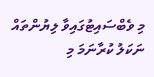މި ވެބްސައިޓުގައިވާ ލިޔުންތައް ނަކަލު ކުރާނަމަ މި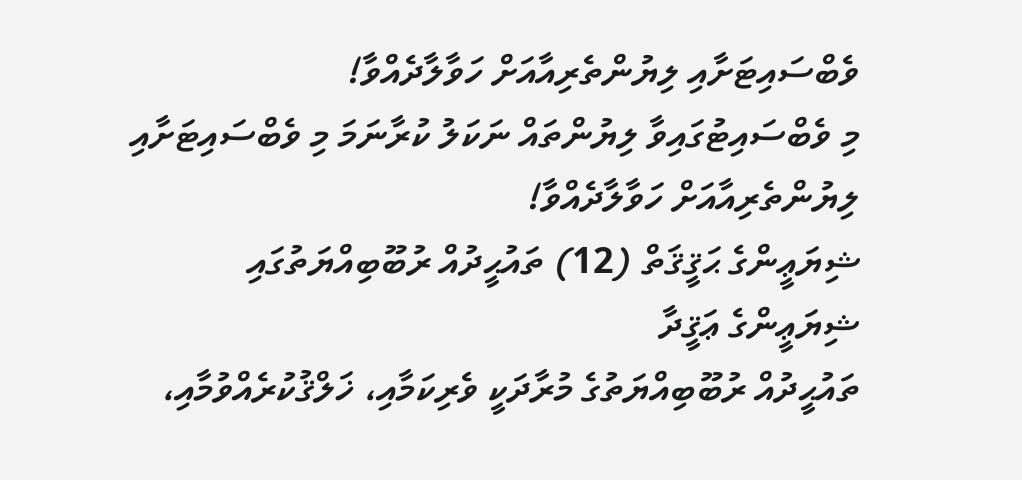ވެބްސައިޓަށާއި ލިޔުންތެރިއާއަށް ހަވާލާދެއްވާ!
މި ވެބްސައިޓުގައިވާ ލިޔުންތައް ނަކަލު ކުރާނަމަ މި ވެބްސައިޓަށާއި ލިޔުންތެރިއާއަށް ހަވާލާދެއްވާ!
ޝިޔަޢީންގެ ޙަޤީޤަތް (12) ތައުޙީދުއް ރުބޫބިއްޔަތުގައި ޝިޔަޢީންގެ ޢަޤީދާ
ތައުޙީދުއް ރުބޫބިއްޔަތުގެ މުރާދަކީ ވެރިކަމާއި، ޚަލްޤުކުރެއްވުމާއި،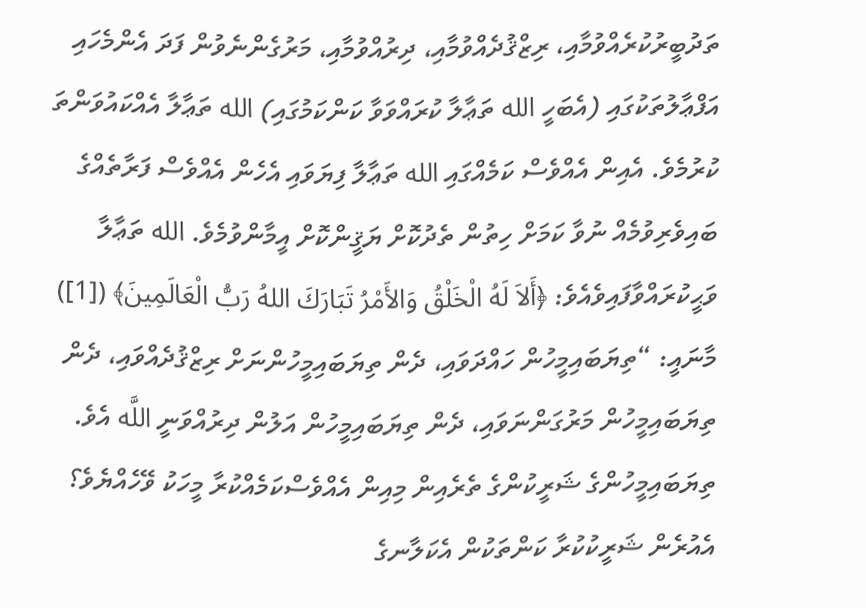ތަދުބީރުކުރެއްވުމާއި، ރިޒްޤުދެއްވުމާއި، ދިރުއްވުމާއި، މަރުގެންނެވުން ފަދަ އެންމެހައި އަފްޢާލުތަކުގައި (އެބަހީ الله ތަޢާލާ ކުރައްވަވާ ކަންކަމުގައި) الله ތަޢާލާ އެއްކައުވަންތަ ކުރުމެވެ. އެއިން އެއްވެސް ކަމެއްގައި الله ތަޢާލާ ފިޔަވައި އެހެން އެއްވެސް ފަރާތެއްގެ ބައިވެރިވުމެއް ނުވާ ކަމަށް ހިތުން ތެދުކޮށް ޔަޤީންކޮށް އީމާންވުމެވެ. الله ތަޢާލާ ވަޙީކުރައްވާފައިވެއެވެ: ﴿أَلاَ لَهُ الْخَلْقُ وَالأَمْرُ تَبَارَكَ اللهُ رَبُّ الْعَالَمِينَ﴾ ([1])
މާނައީ: “ތިޔަބައިމީހުން ހައްދަވައި، ދެން ތިޔަބައިމީހުންނަށް ރިޒްޤުދެއްވައި، ދެން ތިޔަބައިމީހުން މަރުގަންނަވައި، ދެން ތިޔަބައިމީހުން އަލުން ދިރުއްވަނީ اللَّه އެވެ. ތިޔަބައިމީހުންގެ ޝަރީކުންގެ ތެރެއިން މިއިން އެއްވެސްކަމެއްކުރާ މީހަކު ވޭހެއްޔެވެ؟ އެއުރެން ޝަރީކުކުރާ ކަންތަކުން އެކަލާނގެ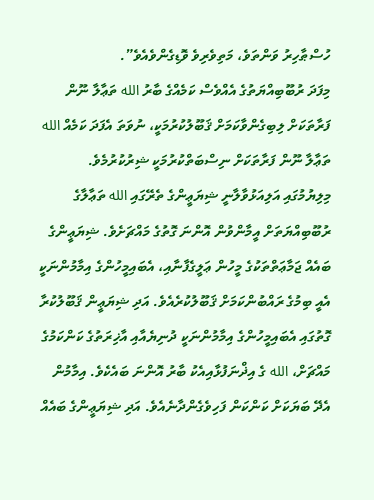ހުސްޠާހިރު ވަންތަވެ، މަތިވެރިވެ ވޮޑިގެންވެއެވެ”.
މިފަދަ ރުބޫބިއްޔަތުގެ އެއްވެސް ކަމެއްގެ ބާރު الله ތަޢާލާ ނޫން ފަރާތަކަށް ލިބިގެންވާކަމަށް ޤަބޫލުކުރުމަކީ، ނުވަތަ އެފަދަ ކަމެއް الله ތަޢާލާ ނޫން ފަރާތަކަށް ނިސްބަތްކުރުމަކީ ޝިރުކުރުމެވެ.
މިލިޔުމުގައި އަލިއަޅުވާލާނީ ޝިޔަޢީންގެ ތެރޭގައި الله ތަޢާލާގެ ރުބޫބިއްޔަތަށް އީމާންވުން އޮންނަ ގޮތުގެ މައްޗަށެވެ. ޝިޔަޢީންގެ ބައެއް ޖަމާޢަތްތަކުގެ މީހުން ޢަލީގެފާނާއި، އެބައިމީހުންގެ އިމާމުންނަކީ އެއީ ބިމުގެ ރައްބުންކަމަށް ޤަބޫލުކުރެއެވެ. އަދި ޝިޔަޢީން ޤަބޫލުކުރާ ގޮތުގައި އެބައިމީހުންގެ އިމާމުންނަކީ ދުނިޔެއާއި އާޚިރަތުގެ ކަންކަމުގެ މައްޗަށް، الله ގެ އިޛްނަފުޅާއިއެކު ބާރު އޮންނަ ބައެކެވެ. އިމާމުން އެދޭ ބަޔަކަށް ކަންކަން ފަހިވެގެންދާނެއެވެ. އަދި ޝިޔަޢީންގެ ބައެއް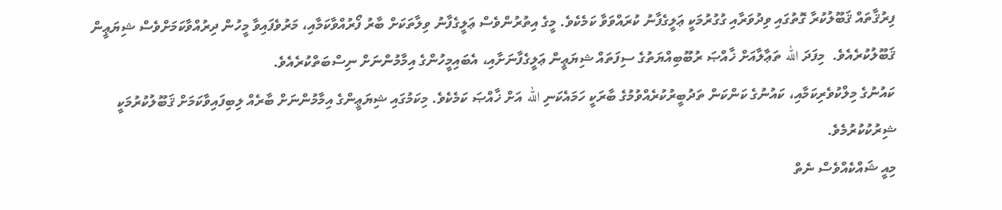ފިރުޤާތައް ޤަބޫލުކުރާ ގޮތުގައި ވިދުވަރާއި ގުގުރުމަކީ ޢަލީގެފާނު ކުރައްވަވާ ކަމެކެވެ. މީގެ އިތުރުންވެސް ޢަލީގެފާނު ވިލާތަކަށް ބާރު ފޯރުއްވާކަމާއި، މަރުވެފައިވާ މީހުން ދިރުއްވާކަމަށްވެސް ޝިޔަޢީން ޤަބޫލުކުރެއެވެ.  މިފަދަ الله ތަޢާލާއަށް ޚާއްޞަ ރުބޫބިއްޔަތުގެ ސިފަތައް ޝިޔަޢީން ޢަލީގެފާނަށާއި، އެބައިމީހުންގެ އިމާމުންނަށް ނިސްބަތްކުރެއެވެ.
ކައުނުގެ މިލްކުވެރިކަމާއި، ކައުނުގެ ކަންކަން ތަދުބީރުކުރެއްވުމުގެ ބާރަކީ ހަމައެކަނި الله އަށް ޚާއްޞަ ކަމެކެވެ. މިކަމުގައި ޝިޔަޢީންގެ އިމާމުންނަށް ބާރެއް ލިބިފައިވާކަމަށް ޤަބޫލުކުރުމަކީ ޝިރުކުކުރުމެވެ.
މިއީ ޝައްކެއްވެސް ނެތް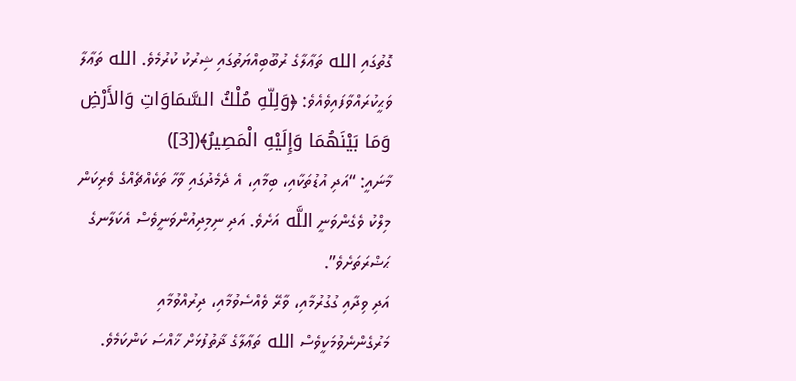ގޮތުގައި الله ތަޢާލާގެ ރުބޫބިއްޔަތުގައި ޝިރުކު ކުރުމެވެ. الله ތަޢާލާ ވަޙީކުރައްވާފައިވެއެވެ: ﴿وَلِلّهِ مُلْكُ السَّمَاوَاتِ وَالأَرْضِ وَمَا بَيْنَهُمَا وَإِلَيْهِ الْمَصِيرُ﴾([3])
މާނައީ: “އަދި އުޑުތަކާއި، ބިމާއި، އެ ދެމެދުގައި ވާހާ ތަކެއްޗެއްގެ ވެރިކަން މިލްކު ވެގެންވަނީ اللَّه އަށެވެ. އަދި ނިމިދިއުންވަނީވެސް އެކަލާނގެ ޙަޟްރަތަށެވެ”.
އަދި ވިދާއި ގުގުރުމާއި، ވާރޭ ވެއްސެވުމާއި، ދިރުއްވުމާއި މަރުގެންނެވުމަކީވެސް الله ތަޢާލާގެ ޛާތުފުޅަށް ޚާއްސަ ކަންކަމެވެ.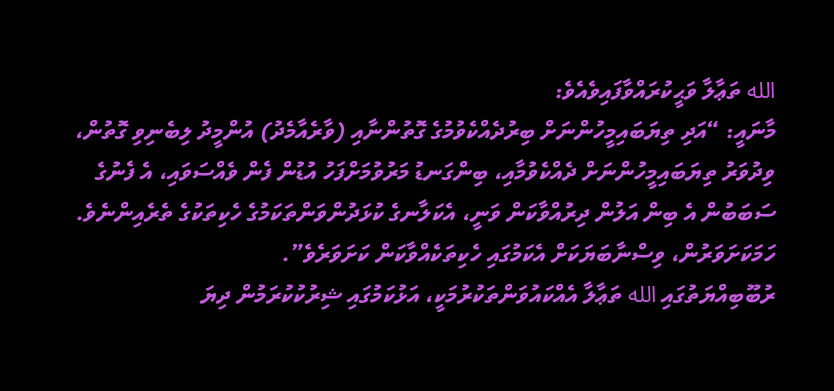الله ތަޢާލާ ވަޙީކުރައްވާފައިވެއެވެ:
މާނައީ: “އަދި ތިޔަބައިމީހުންނަށް ބިރުދެއްކެވުމުގެ ގޮތުންނާއި (ވާރެއާމެދު) އުންމީދު ލިބެނިވި ގޮތުން، ވިދުވަރު ތިޔަބައިމީހުންނަށް ދެއްކެވުމާއި، ބިންގަނޑު މަރުވުމަށްފަހު އުޑުން ފެން ވެއްސަވައި، އެ ފެނުގެ ސަބަބުން އެ ބިން އަލުން ދިރުއްވާކަން ވަނީ، އެކަލާނގެ ކުޅަދުންވަންތަކަމުގެ ހެކިތަކުގެ ތެރެއިންނެވެ. ހަމަކަށަވަރުން، ވިސްނާބަޔަކަށް އެކަމުގައި ހެކިތަކެއްވާކަން ކަށަވަރެވެ”.
ރުބޫބިއްޔަތުގައި الله ތަޢާލާ އެއްކައުވަންތަކުރުމަކީ، އަޅުކަމުގައި ޝިރުކުކުރަމުން ދިޔަ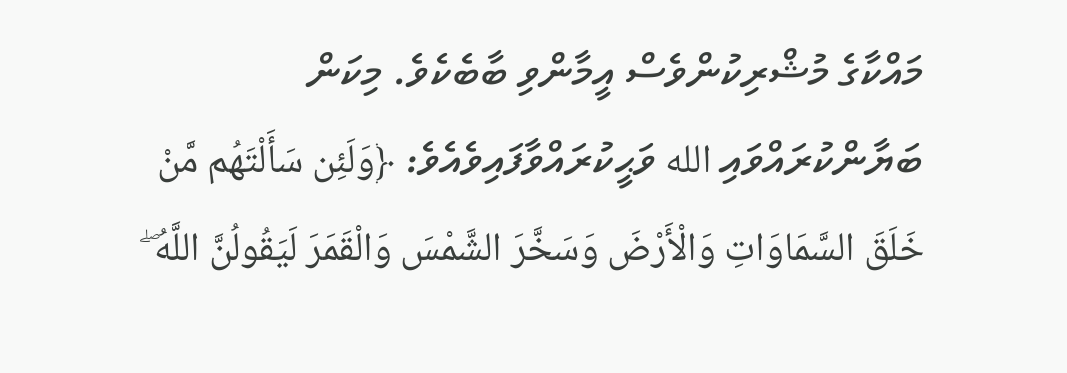މައްކާގެ މުޝްރިކުންވެސް އީމާންވި ބާބެކެވެ. މިކަން ބަޔާންކުރައްވައި الله ވަޙީކުރައްވާފައިވެއެވެ: ﴿وَلَئِن سَأَلْتَهُم مَّنْ خَلَقَ السَّمَاوَاتِ وَالْأَرْضَ وَسَخَّرَ الشَّمْسَ وَالْقَمَرَ لَيَقُولُنَّ اللَّهُ ۖ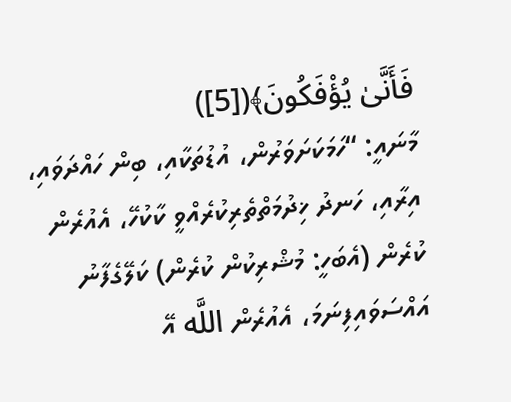فَأَنَّىٰ يُؤْفَكُونَ﴾([5])
މާނައީ: “ހަމަކަށަވަރުން، އުޑުތަކާއި، ބިން ހައްދަވައި، އިރާއި، ހަނދު ޚިދުމަތްތެރިކުރެއްވީ ކާކުހޭ، އެއުރެން ކުރެން (އެބަހީ: މުޝްރިކުން ކުރެން) ކަލޭގެފާނު އައްސަވައިފިނަމަ، އެއުރެން اللَّه އޭ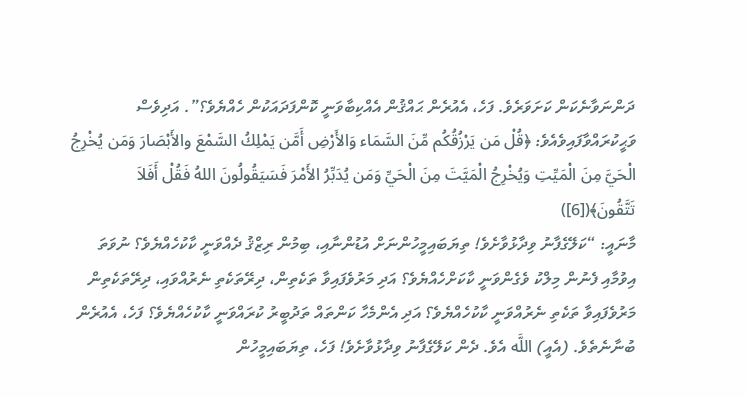ދަންނަވާނެކަން ކަށަވަރެވެ. ފަހެ، އެއުރެން ޙައްޤުން އެއްކިބާވަނީ ކޮންފަދައަކުން ހެއްޔެވެ؟”. އަދިވެސް ވަޙީކުރައްވާފައިވެއެވެ: ﴿قُلْ مَن يَرْزُقُكُم مِّنَ السَّمَاء وَالأَرْضِ أَمَّن يَمْلِكُ السَّمْعَ والأَبْصَارَ وَمَن يُخْرِجُ الْحَيَّ مِنَ الْمَيِّتِ وَيُخْرِجُ الْمَيَّتَ مِنَ الْحَيِّ وَمَن يُدَبِّرُ الأَمْرَ فَسَيَقُولُونَ اللهُ فَقُلْ أَفَلاَ تَتَّقُونَ﴾([6])
މާނައީ: “ކަލޭގެފާނު ވިދާޅުވާށެވެ! ތިޔަބައިމީހުންނަށް އުޑުންނާއި، ބިމުން ރިޒްޤު ދެއްވަނީ ކާކުހެއްޔެވެ؟ ނުވަތަ އިވުމާއި ފެނުން މިލްކު ވެގެންވަނީ ކާކަށްހެއްޔެވެ؟ އަދި މަރުވެފައިވާ ތަކެތިން، ދިރޭތަކެތި ނެރުއްވައި، ދިރޭތަކެތިން މަރުވެފައިވާ ތަކެތި ނެރުއްވަނީ ކާކުހެއްޔެވެ؟ އަދި އެންމެހާ ކަންތައް ތަދުބީރު ކުރައްވަނީ ކާކުހެއްޔެވެ؟ ފަހެ، އެއުރެން ބުނާނެތެވެ. (އެއީ) اللَّه އެވެ. ދެން ކަލޭގެފާނު ވިދާޅުވާށެވެ! ފަހެ، ތިޔަބައިމީހުން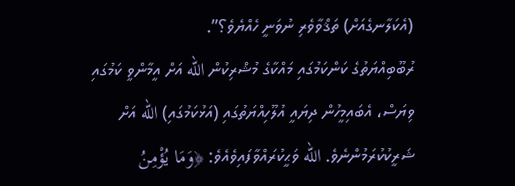(އެކަލާނގެއަށް) ތަޤްވާވެރި ނުވަނީ ހެއްޔެވެ؟”.
ރުބޫބިއްޔަތުގެ ކަންކަމުގައި މައްކާގެ މުޝްރިކުން الله އަށް އީމާންވީ ކަމުގައި ވިޔަސް، އެބައިމީހުން ދިޔައީ އުލޫހިއްޔަތުގައި (އަޅުކަމުގައި) الله އަށް ޝަރީކުކުރަމުންނެވެ. الله ވަޙީކުރައްވާފައިވެއެވެ: ﴿وَمَا يُؤْمِنُ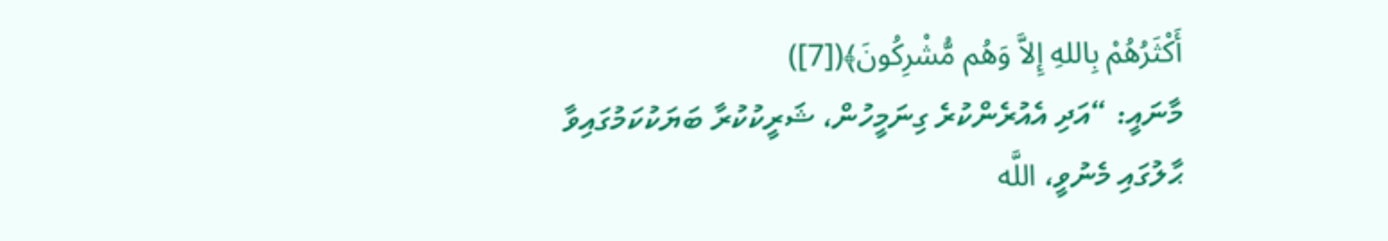أَكْثَرُهُمْ بِاللهِ إِلاَّ وَهُم مُّشْرِكُونَ﴾([7])
މާނައީ: “އަދި އެއުރެންކުރެ ގިނަމީހުން، ޝަރީކުކުރާ ބަޔަކުކަމުގައިވާ ޙާލުގައި މެނުވީ، اللَّه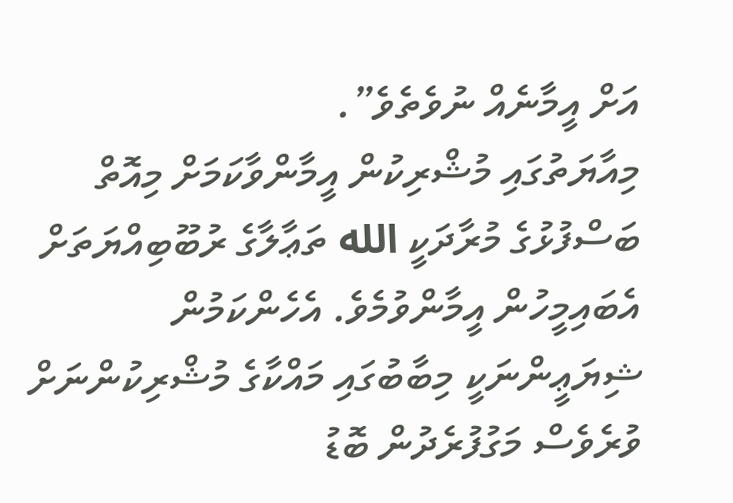އަށް އީމާނެއް ނުވެތެވެ”.
މިއާޔަތުގައި މުޝްރިކުން އީމާންވާކަމަށް މިއޮތް ބަސްފުޅުގެ މުރާދަކީ الله ތަޢާލާގެ ރުބޫބިއްޔަތަށް އެބައިމީހުން އީމާންވުމެވެ. އެހެންކަމުން ޝިޔަޢީންނަކީ މިބާބުގައި މައްކާގެ މުޝްރިކުންނަށް ވުރެވެސް މަގުފުރެދުން ބޮޑު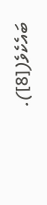ބައެކެވެ([8]).